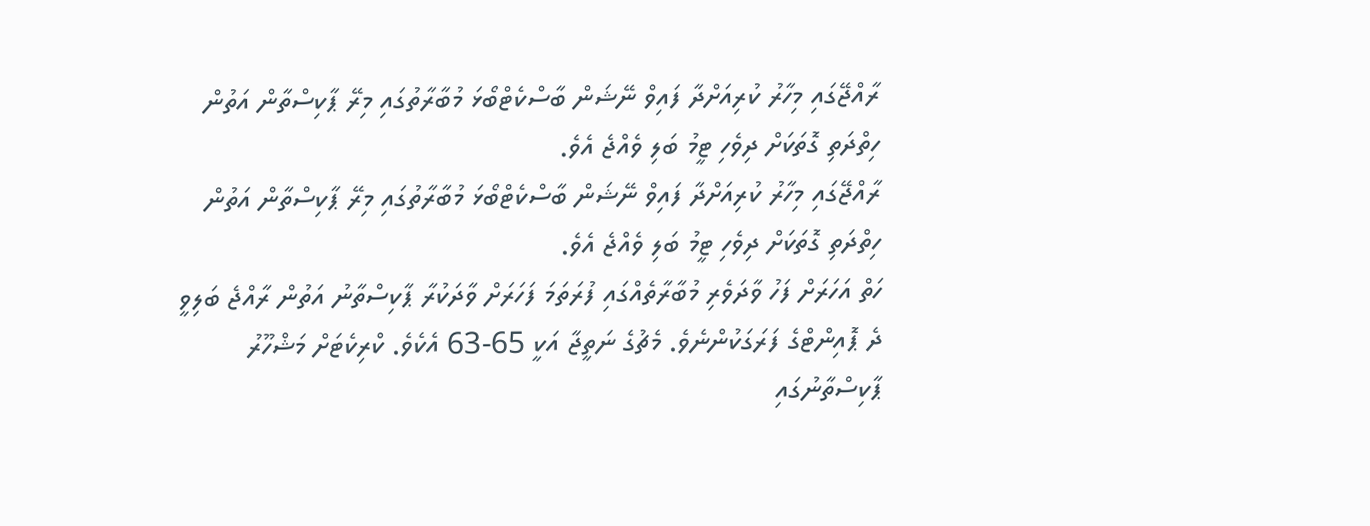ރާއްޖޭގައި މިހާރު ކުރިއަށްދާ ފައިވް ނޭޝަން ބާސްކެޓްބޯޅަ މުބާރާތުގައި މިރޭ ޕާކިސްތާން އަތުން ހިތްދަތި ގޮތަކަށް ދިވެހި ޓީމު ބަލި ވެއްޖެ އެވެ.
ރާއްޖޭގައި މިހާރު ކުރިއަށްދާ ފައިވް ނޭޝަން ބާސްކެޓްބޯޅަ މުބާރާތުގައި މިރޭ ޕާކިސްތާން އަތުން ހިތްދަތި ގޮތަކަށް ދިވެހި ޓީމު ބަލި ވެއްޖެ އެވެ.
ހަތް އަހަރަށް ފަހު ވާދަވެރި މުބާރާތެއްގައި ފުރަތަމަ ފަހަރަށް ވާދަކުރާ ޕާކިސްތާނު އަތުން ރާއްޖެ ބަލިވީ ދެ ޕޮއިންޓްގެ ފަރަގަކުންނެވެ. މެޗުގެ ނަތީޖާ އަކީ 65-63 އެކެވެ. ކްރިކެޓަށް މަޝްހޫރު ޕާކިސްތާނުގައި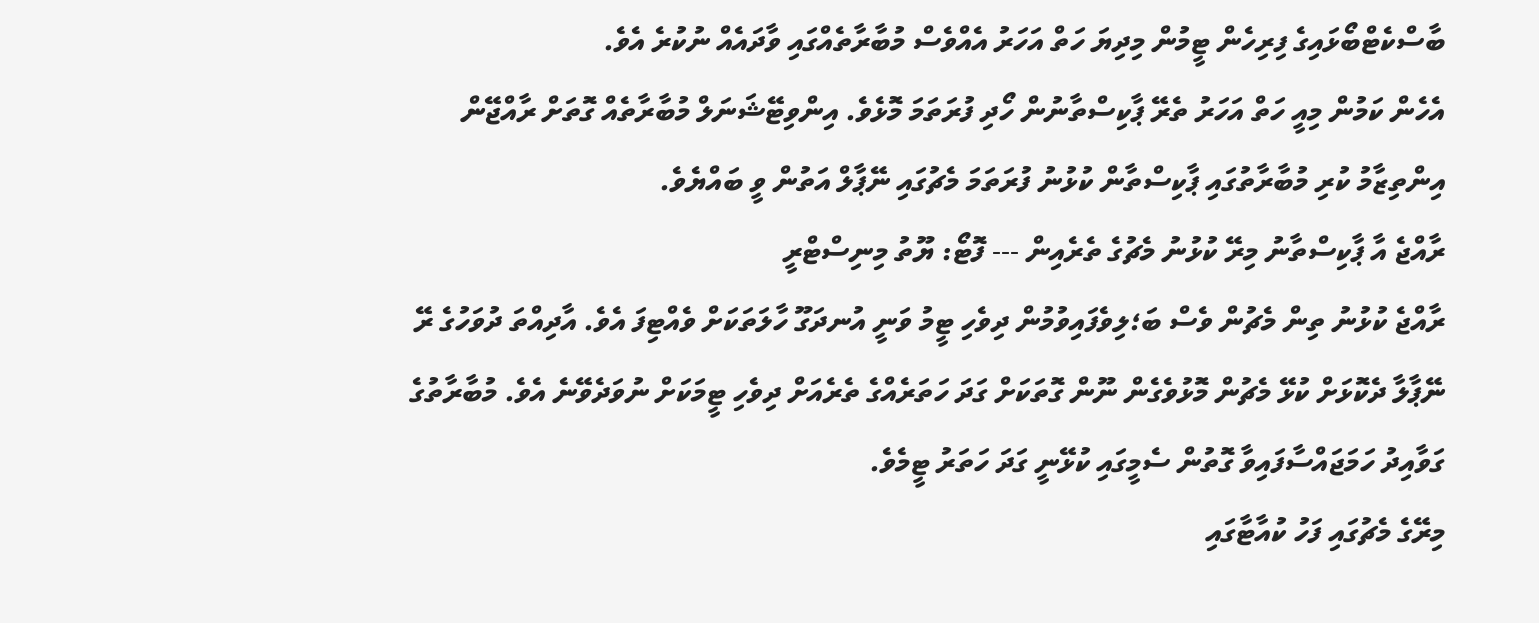ބާސްކެޓްބޯޅައިގެ ފިރިހެން ޓީމުން މިދިޔަ ހަތް އަހަރު އެއްވެސް މުބާރާތެއްގައި ވާދައެއް ނުކުރެ އެވެ.
އެހެން ކަމުން މިއީ ހަތް އަހަރު ތެރޭ ޕާކިސްތާނުން ހޯދި ފުރަތަމަ މޮޅެވެ. އިންވިޓޭޝަނަލް މުބާރާތެއް ގޮތަށް ރާއްޖޭން އިންތިޒާމު ކުރި މުބާރާތުގައި ޕާކިސްތާން ކުޅުނު ފުރަތަމަ މެޗުގައި ނޭޕާލް އަތުން ވީ ބައްޔެވެ.
ރާއްޖެ އާ ޕާކިސްތާނު މިރޭ ކުޅުނު މެޗުގެ ތެރެއިން --- ފޮޓޯ: ޔޫތު މިނިސްޓްރީ
ރާއްޖެ ކުޅުނު ތިން މެޗުން ވެސް ބަ؛ލިވެފައިވުމުން ދިވެހި ޓީމު ވަނީ އުނދަގޫ ހާލަތަކަށް ވެއްޓިފަ އެވެ. އާދިއްތަ ދުވަހުގެ ރޭ ނޭޕާލާ ދެކޮޅަށް ކުޅޭ މެޗުން މޮޅުވެގެން ނޫން ގޮތަކަށް ގަދަ ހަތަރެއްގެ ތެރެއަށް ދިވެހި ޓީމަކަށް ނުވަދެވޭނެ އެވެ. މުބާރާތުގެ ގަވާއިދު ހަމަޖައްސާފައިވާ ގޮތުން ސެމީގައި ކުޅޭނީ ގަދަ ހަތަރު ޓީމެވެ.
މިރޭގެ މެޗުގައި ފަހު ކުއާޓާގައި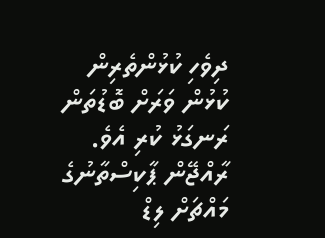ދިވެހި ކުޅުންތެރިން ކުޅުން ވަރަށް ބޮޑުތަން ރަނގަޅު ކުރި އެވެ. ރާއްޖޭން ޕާކިސްތާނުގެ މައްޗަށް ލިޑް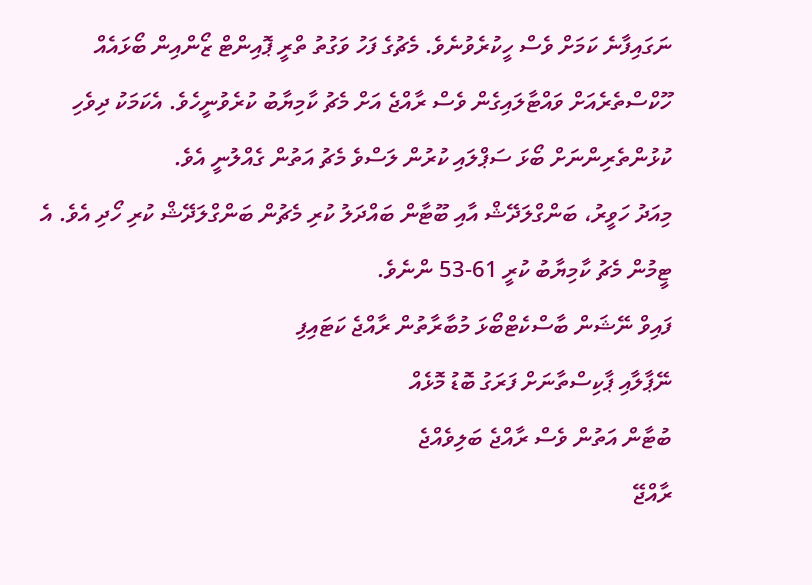ނަގައިފާނެ ކަމަށް ވެސް ހީކުރެވުނެވެ. މެޗުގެ ފަހު ވަގުތު ތްރީ ޕޮއިންޓް ޒޯންއިން ބޯޅައެއް ހޫކްސްތެރެއަށް ވައްޓާލައިގެން ވެސް ރާއްޖެ އަށް މެޗު ކާމިޔާބު ކުރެވުނީހެވެ. އެކަމަކު ދިވެހި ކުޅުންތެރިންނަށް ބޯޅަ ސަޕްލައި ކުރުން ލަސްވެ މެޗު އަތުން ގެއްލުނީ އެވެ.
މިއަދު ހަވީރު، ބަންގްލަދޭޝް އާއި ބޫޓާން ބައްދަލު ކުރި މެޗުން ބަންގްލަދޭޝް ކުރި ހޯދި އެވެ. އެ ޓީމުން މެޗު ކާމިޔާބު ކުރީ 61-53 ންނެވެ.
ފައިވް ނޭޝަން ބާސްކެޓްބޯޅަ މުބާރާތުން ރާއްޖެ ކަޓައިފި
ނޭޕާލާއި ޕާކިސްތާނަށް ފަރަގު ބޮޑު މޮޅެއް
ބުޓާން އަތުން ވެސް ރާއްޖެ ބަލިވެއްޖެ
ރާއްޖޭ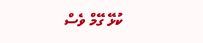ކުޅޭ ގޭމް ވެސް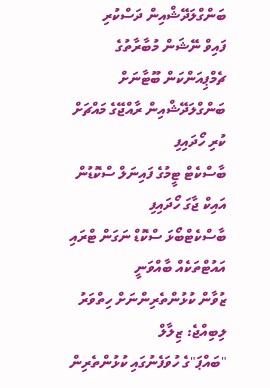ބަންގްލަދޭޝްއިން ދަސްކުރި
ފައިވް ނޭޝަން މުބާރާތުގެ ޗެމްޕިއަންކަން ބޫޓާނަށް
ބަންގްލަދޭޝްއިން ރާއްޖޭގެ މައްޗަށް ކުރި ހޯދައިފި
ބާސްކެޓް ޓީމުގެ ފައިނަލް ސްކޮޑުން އައިކް ޖާގަ ހޯދައިފި
ބާސްކެޓްބޯޅަ ސްކޮޑް ނަގަން ޓްރައި އައުޓްތަކެއް ބާއްވަނީ
ޒުވާން ކުޅުންތެރިންނަށް ހިތްވަރު ލިބިއްޖެ: ޒިލާލް
"ބައްޕަ"ގެ ހުވަފެނުގައި ކުޅުންތެރިން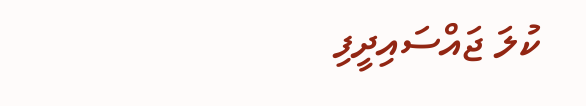ކުލަ ޖައްސައިދީފި